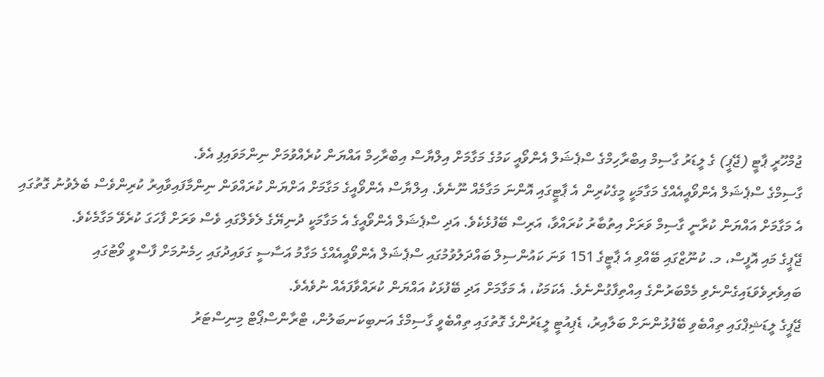ޖުމްހޫރީ ޕާޓީ (ޖޭޕީ) ގެ ލީޑަރު ގާސިމް އިބްރާހިމްގެ ސްޕެޝަލް އެންވޯއީ ކަމުގެ މަގާމަށް އިލްޔާސް އިބްރާހިމް އައްޔަން ކުރެއްވުމަށް ނިންމަވައިފި އެވެ.
ގާސިމްގެ ސްޕެޝަލް އެންވޯއީއެއްގެ މަގާމަކީ މީގެކުރިން އެ ޕާޓީގައި އޮންނަ މަގާމެއް ނޫނެވެ. އިލްޔާސް އެންވޯއީގެ މަގާމަށް އަށްޔަން ކުރައްވަން ނިންމާފައިވާއިރު ކުރިންވެސް ބެލެވުނު ގޮތުގައި އެ މަގާމަށް އައްޔަން ކުރާނީ ގާސިމް ވަރަށް އިތުބާރު ކުރައްވާ، އަރިސް ބޭފުޅެކެވެ. އަދި ސްޕެޝަލް އެންވޯއީގެ އެ މަގާމަކީ ދުނިޔޭގެ ލެވެލްގައި ވެސް ވަރަށް ފާހަގަ ކުރެވޭ މަގާމެކެވެ.
ޖޭޕީގެ މައި އޮފީސް، މ. ކުނޫޒްގައި ބޭއްވި އެ ޕާޓީގެ 151 ވަނަ ކައުންސިލް ބައްދަލުވުމުގައި ސްޕެޝަލް އެންވޯއީއެއްގެ މަގާމު އަސާސީ ގަވައިދުގައި ހިމެނުމަށް ފާސްވީ ވޯޓުގައި ބައިވެރިވެވަޑައިގެންނެވި މެމްބަރުންގެ އިއްތިފާގުންނެވެ. އެކަމަކު، އެ މަގާމަށް އަދި ބޭފުޅަކު އައްޔަން ކުރައްވާފައެއް ނުވެއެވެ.
ޖޭޕީގެ ލީޑަޝިޕްގައި ތިއްބެވި ބޭފުޅުންނަށް ބަލާއިރު، ޑެޕިއުޓީ ލީޑަރުންގެ ގޮތުގައި ތިއްބެވީ ގާސިމްގެ އަނބިކަނބަލުން، ޓްރާންސްޕޯޓް މިނިސްޓަރު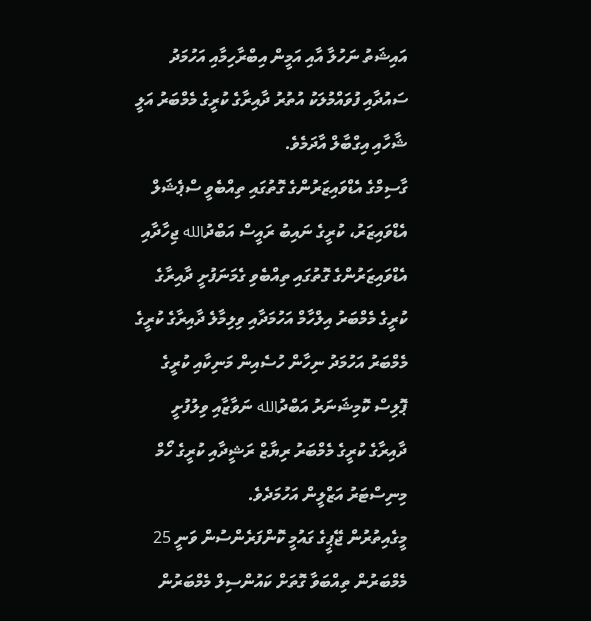އައިޝަތު ނަހުލާ އާއި އަމީން އިބްރާހިމާއި އަހުމަދު ސައުދާއި ފުވައްމުލަކު އުތުރު ދާއިރާގެ ކުރީގެ މެމްބަރު އަލީ ޝާހާއި އިގްބާލް އާދަމެވެ.
ގާސިމްގެ އެޑްވައިޒަރުންގެ ގޮތުގައި ތިއްބެވީ ސްޕެޝަލް އެޑްވައިޒަރު، ކުރީގެ ނައިބު ރައީސް އަބްދުالله ޖިހާދާއި އެޑްވައިޒަރުންގެ ގޮތުގައި ތިއްބެވި ގެމަނަފުށީ ދާއިރާގެ ކުރީގެ މެމްބަރު އިލްހާމް އަހުމަދާއި ވިލިމާލެ ދާއިރާގެ ކުރީގެ މެމްބަރު އަހުމަދު ނިހާން ހުސެއިން މަނިކާއި ކުރީގެ ޕޮލިސް ކޮމިޝަނަރު އަބްދުالله ނަވާޒާއި ވިލުފުށީ ދާއިރާގެ ކުރީގެ މެމްބަރު ރިޔާޒް ރަޝީދާއި ކުރީގެ ހޯމް މިނިސްޓަރު އަޒްލީން އަހުމަދެވެ.
މީގެއިތުރުން ޖޭޕީގެ ގައުމީ ކޮންފަރެންސުން ވަނީ 25 މެމްބަރުން ތިއްބަވާ ގޮތަށް ކައުންސިލް މެމްބަރުން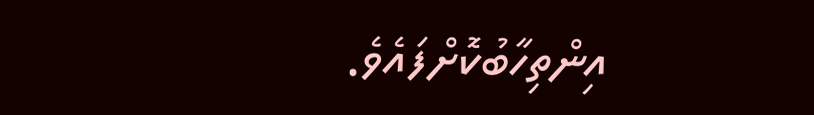އިންތިހާބުކޮށްފައެވެ.